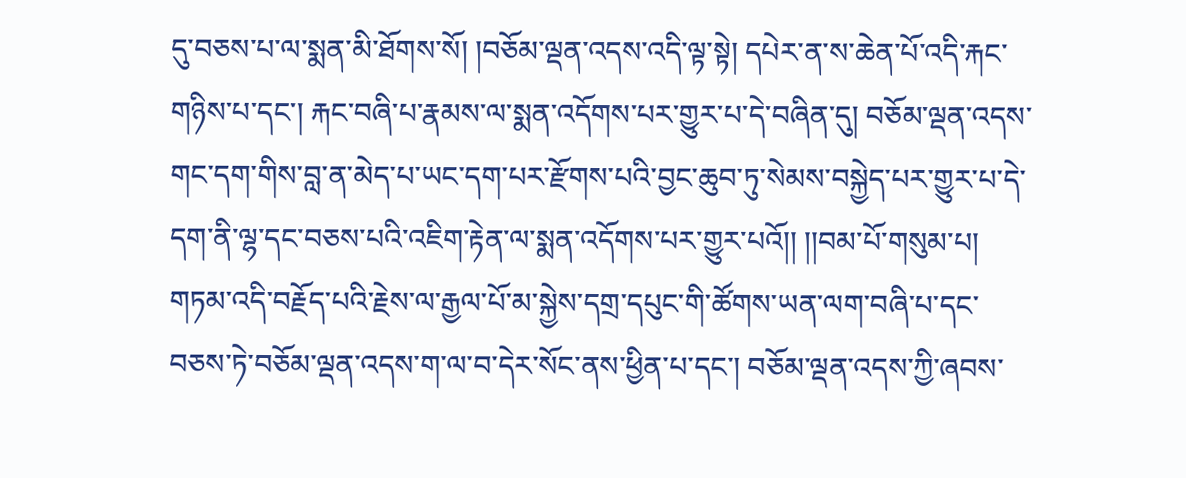དུ་བཅས་པ་ལ་སྨན་མི་ཐོགས་སོ། །བཅོམ་ལྡན་འདས་འདི་ལྟ་སྟེ། དཔེར་ན་ས་ཆེན་པོ་འདི་རྐང་གཉིས་པ་དང་། རྐང་བཞི་པ་རྣམས་ལ་སྨན་འདོགས་པར་གྱུར་པ་དེ་བཞིན་དུ། བཅོམ་ལྡན་འདས་གང་དག་གིས་བླ་ན་མེད་པ་ཡང་དག་པར་རྫོགས་པའི་བྱང་ཆུབ་ཏུ་སེམས་བསྐྱེད་པར་གྱུར་པ་དེ་དག་ནི་ལྷ་དང་བཅས་པའི་འཇིག་རྟེན་ལ་སྨན་འདོགས་པར་གྱུར་པའོ།། །།བམ་པོ་གསུམ་པ། གཏམ་འདི་བརྗོད་པའི་རྗེས་ལ་རྒྱལ་པོ་མ་སྐྱེས་དགྲ་དཔུང་གི་ཚོགས་ཡན་ལག་བཞི་པ་དང་བཅས་ཏེ་བཅོམ་ལྡན་འདས་ག་ལ་བ་དེར་སོང་ནས་ཕྱིན་པ་དང་། བཅོམ་ལྡན་འདས་ཀྱི་ཞབས་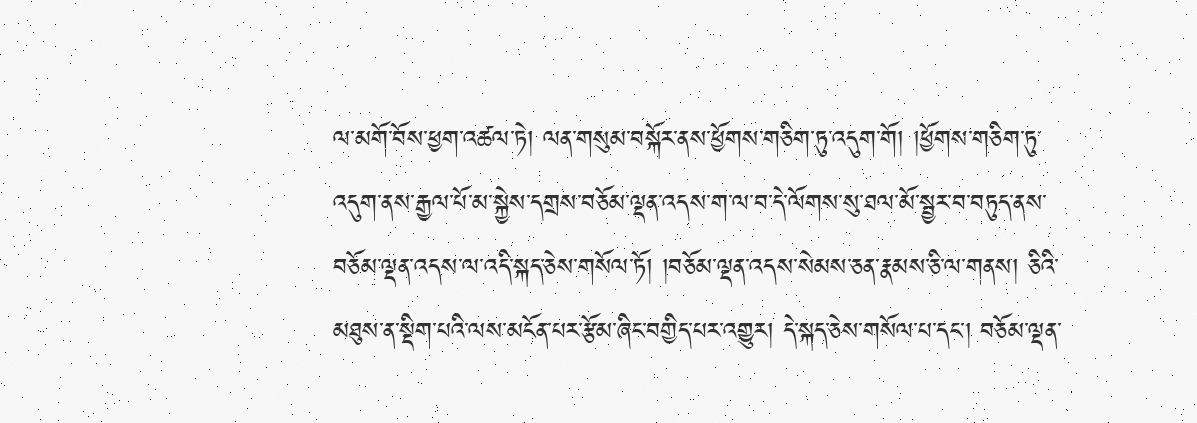ལ་མགོ་བོས་ཕྱག་འཚལ་ཏེ། ལན་གསུམ་བསྐོར་ནས་ཕྱོགས་གཅིག་ཏུ་འདུག་གོ། །ཕྱོགས་གཅིག་ཏུ་འདུག་ནས་རྒྱལ་པོ་མ་སྐྱེས་དགྲས་བཅོམ་ལྡན་འདས་ག་ལ་བ་དེ་ལོགས་སུ་ཐལ་མོ་སྦྱར་བ་བཏུད་ནས་བཅོམ་ལྡན་འདས་ལ་འདི་སྐད་ཅེས་གསོལ་ཏོ། །བཅོམ་ལྡན་འདས་སེམས་ཅན་རྣམས་ཅི་ལ་གནས། ཅིའི་མཐུས་ན་སྡིག་པའི་ལས་མངོན་པར་རྩོམ་ཞིང་བགྱིད་པར་འགྱུར། དེ་སྐད་ཅེས་གསོལ་པ་དང་། བཅོམ་ལྡན་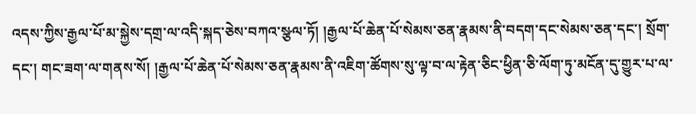འདས་ཀྱིས་རྒྱལ་པོ་མ་སྐྱེས་དགྲ་ལ་འདི་སྐད་ཅེས་བཀའ་སྩལ་ཏོ། །རྒྱལ་པོ་ཆེན་པོ་སེམས་ཅན་རྣམས་ནི་བདག་དང་སེམས་ཅན་དང་། སྲོག་དང་། གང་ཟག་ལ་གནས་སོ། །རྒྱལ་པོ་ཆེན་པོ་སེམས་ཅན་རྣམས་ནི་འཇིག་ཚོགས་སུ་ལྟ་བ་ལ་རྟེན་ཅིང་ཕྱིན་ཅི་ལོག་ཏུ་མངོན་དུ་གྱུར་པ་ལ་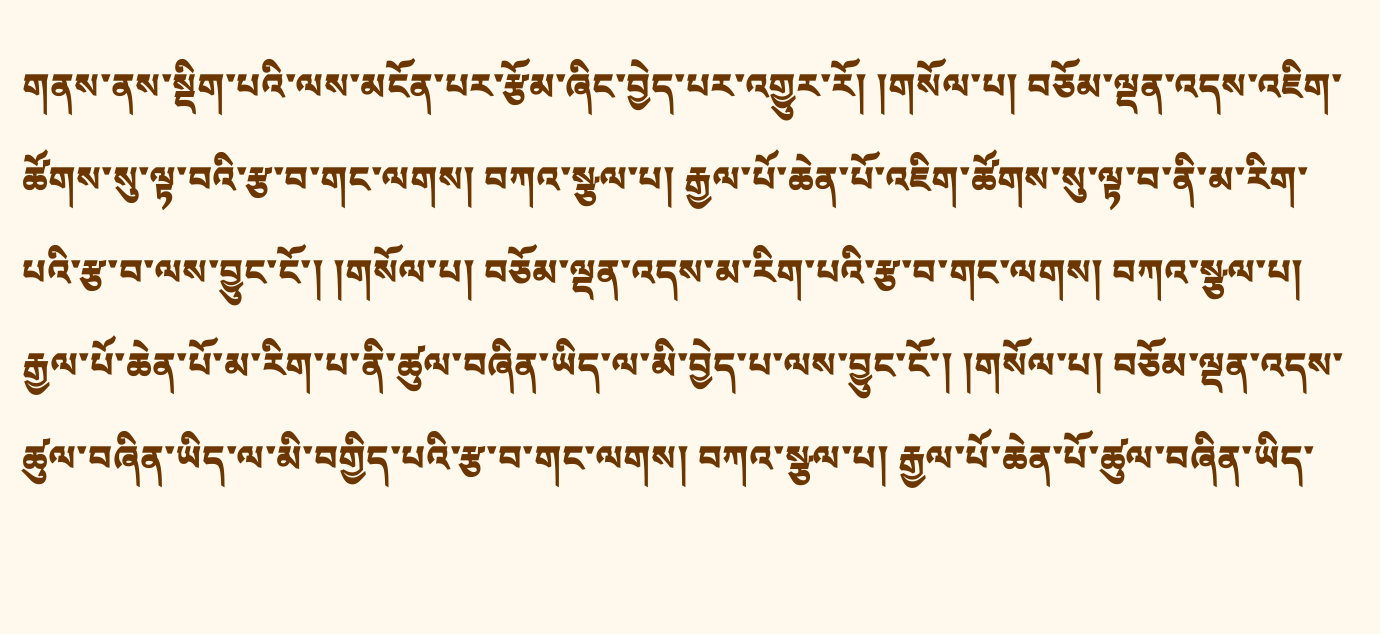གནས་ནས་སྡིག་པའི་ལས་མངོན་པར་རྩོམ་ཞིང་བྱེད་པར་འགྱུར་རོ། །གསོལ་པ། བཅོམ་ལྡན་འདས་འཇིག་ཚོགས་སུ་ལྟ་བའི་རྩ་བ་གང་ལགས། བཀའ་སྩལ་པ། རྒྱལ་པོ་ཆེན་པོ་འཇིག་ཚོགས་སུ་ལྟ་བ་ནི་མ་རིག་པའི་རྩ་བ་ལས་བྱུང་ངོ་། །གསོལ་པ། བཅོམ་ལྡན་འདས་མ་རིག་པའི་རྩ་བ་གང་ལགས། བཀའ་སྩལ་པ། རྒྱལ་པོ་ཆེན་པོ་མ་རིག་པ་ནི་ཚུལ་བཞིན་ཡིད་ལ་མི་བྱེད་པ་ལས་བྱུང་ངོ་། །གསོལ་པ། བཅོམ་ལྡན་འདས་ཚུལ་བཞིན་ཡིད་ལ་མི་བགྱིད་པའི་རྩ་བ་གང་ལགས། བཀའ་སྩལ་པ། རྒྱལ་པོ་ཆེན་པོ་ཚུལ་བཞིན་ཡིད་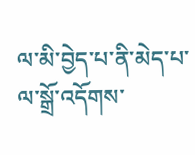ལ་མི་བྱེད་པ་ནི་མེད་པ་ལ་སྒྲོ་འདོགས་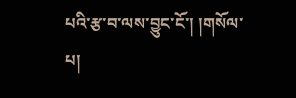པའི་རྩ་བ་ལས་བྱུང་ངོ་། །གསོལ་པ།